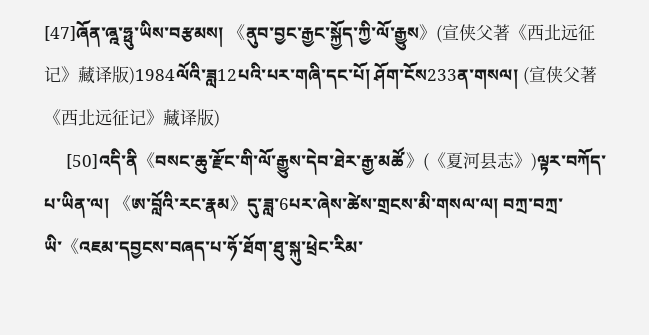[47]ཞོན་ཞྰ་ཧྥུ་ཡིས་བརྩམས། 《ནུབ་བྱང་རྒྱང་སྐྱོད་ཀྱི་ལོ་རྒྱུས》(宣侠父著《西北远征记》藏译版)1984ལོའི་ཟླ12པའི་པར་གཞི་དང་པོ། ཤོག་ངོས233ན་གསལ། (宣侠父著《西北远征记》藏译版)
     [50]འདི་ནི《བསང་ཆུ་རྫོང་གི་ལོ་རྒྱུས་དེབ་ཐེར་རྒྱ་མཚོ》(《夏河县志》)ལྟར་བཀོད་པ་ཡིན་ལ། 《ཨ་བློའི་རང་རྣམ》དུ་ཟླ་6པར་ཞེས་ཚེས་གྲངས་མི་གསལ་ལ། བཀྲ་བཀྲ་ཡི་《འཇམ་དབྱངས་བཞད་པ་ཧོ་ཐོག་ཐུ་སྐུ་ཕྲེང་རིམ་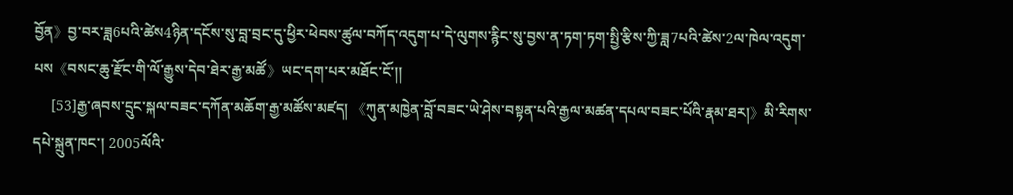བྱོན》བྱ་བར་ཟླ6པའི་ཚེས4ཉིན་དངོས་སུ་བླ་བྲང་དུ་ཕྱིར་ཕེབས་ཚུལ་བཀོད་འདུག་པ་དེ་ལུགས་རྙིང་སུ་བྱས་ན་ཏག་ཏག་སྤྱི་རྩིས་ཀྱི་ཟླ7པའི་ཚེས་2ལ་ཁེལ་འདུག་པས《བསང་ཆུ་རྫོང་གི་ལོ་རྒྱུས་དེབ་ཐེར་རྒྱ་མཚོ》ཡང་དག་པར་མཐོང་ངོ་།།
     [53]རྒྱ་ཞབས་དྲུང་སྐལ་བཟང་དཀོན་མཆོག་རྒྱ་མཚོས་མཛད། 《ཀུན་མཁྱེན་བློ་བཟང་ཡེ་ཤེས་བསྟན་པའི་རྒྱལ་མཚན་དཔལ་བཟང་པོའི་རྣམ་ཐར།》མི་རིགས་དཔེ་སྐྲུན་ཁང་། 2005ལོའི་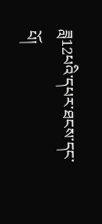ཟླ12པའི་དཔར་ཐངས་དང་པོ།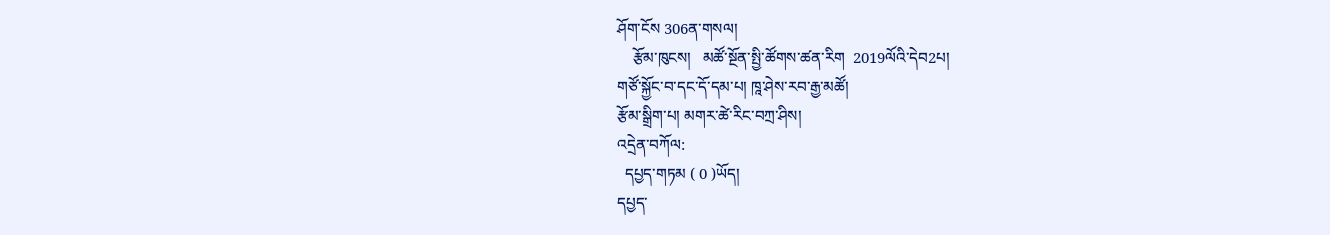ཤོག་ངོས 306ན་གསལ།
    རྩོམ་ཁུངས།   མཚོ་སྔོན་སྤྱི་ཚོགས་ཚན་རིག  2019ལོའི་དེབ2པ།
གཙོ་སྐྱོང་བ་དང་དོ་དམ་པ། ཁཱ་ཤེས་རབ་རྒྱ་མཚོ།
རྩོམ་སྒྲིག་པ། མགར་ཚེ་རིང་བཀྲ་ཤིས།
འདྲེན་བཀོལ:
  དཔྱད་གཏམ ( 0 )ཡོད།
དཔྱད་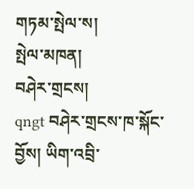གཏམ་སྤེལ་ས།
སྤེལ་མཁན།
བཤེར་གྲངས།
qngt བཤེར་གྲངས་ཁ་སྐོང་བྱོས། ཡིག་འབྲི་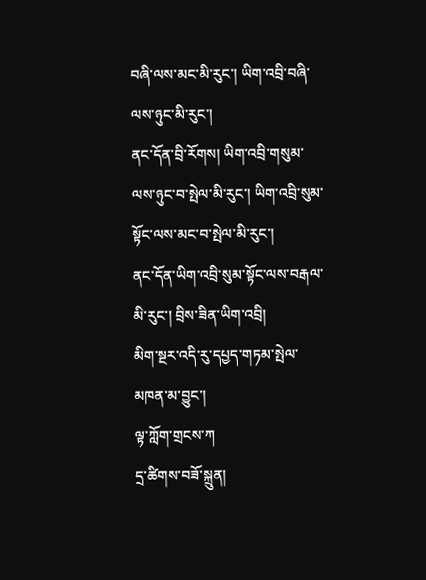བཞི་ལས་མང་མི་རུང་། ཡིག་འབྲི་བཞི་ལས་ཉུང་མི་རུང་།
ནང་དོན་བྲི་རོགས། ཡིག་འབྲི་གསུམ་ལས་ཉུང་བ་སྤེལ་མི་རུང་། ཡིག་འབྲི་སུམ་སྟོང་ལས་མང་བ་སྤེལ་མི་རུང་།
ནང་དོན་ཡིག་འབྲི་སུམ་སྟོང་ལས་བརྒལ་མི་རུང་། བྲིས་ཟིན་ཡིག་འབྲི།
མིག་སྔར་འདི་རུ་དཔྱད་གཏམ་སྤེལ་མཁན་མ་བྱུང་།
ལྟ་ཀློག་གྲངས་ཀ
དྲ་ཚིགས་བཟོ་སྐྲུན།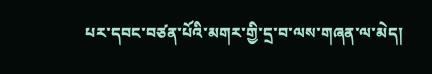པར་དབང་བཙན་པོའི་མགར་གྱི་དྲ་བ་ལས་གཞན་ལ་མེད།